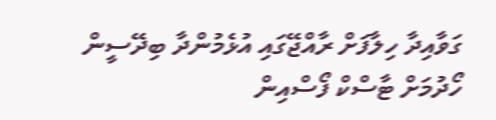ގަވާއިދާ ހިލާފަށް ރާއްޖޭގައި އުޅެމުންދާ ބިދޭސީން ހޯދުމަށް ޓާސްކް ފޯސްއިން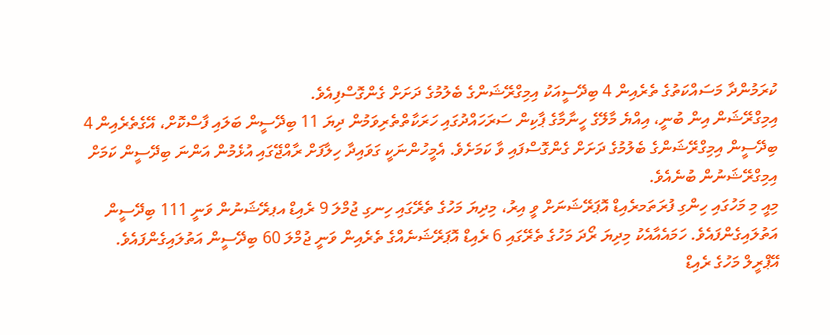ކުރަމުންދާ މަސައްކަތުގެ ތެރެއިން 4 ބިދޭސީއަކު އިމިގްރޭޝަންގެ ބެލުމުގެ ދަށަށް ގެންގޮސްފިއެވެ.
އިމިގްރޭޝަން އިން ބުނީ، އިއްޔެ މާލޭގެ ހީނާމާގެ ޕާކިން ސަރަހައްދުގައި ހަރަކާތްތެރިވަމުން ދިޔަ 11 ބިދޭސީން ބަލައި ފާސްކޮށް، އޭގެތެރެއިން 4 ބިދޭސީން އިމިގްރޭޝަންގެ ބެލުމުގެ ދަށަށް ގެންގޮސްފައި ވާ ކަމަށެވެ. އެމީހުންނަކީ ގަވައިދާ ހިލާފަށް ރާއްޖޭގައި އުޅެމުން އަންނަ ބިދޭސީން ކަމަށް އިމިގްރޭޝަނުން ބުނެއެވެ.
މިއީ މި މަހުގައި ހިންގި ފުރަތަމރެއިޑް އޮޕަރޭޝަނަށް ވީ އިރު، މިދިޔަ މަހުގެ ތެރޭގައި ހިނގި ޖުމްލަ 9 ރެއިޑް އޕރޭޝަނުން ވަނީ 111 ބިދޭސީން އަތުލައިގެންފައެވެ. ހަމައެއާއެކު މިދިޔަ ރޯދަ މަހުގެ ތެރޭގައި 6 ރެއިޑް އޮޕަރޭޝަނެއްގެ ތެރެއިން ވަނީ ޖުމްލަ 60 ބިދޭސީން އަތުލައިގެންފައެވެ.
އޭޕްރީލް މަހުގެ ރެއިޑް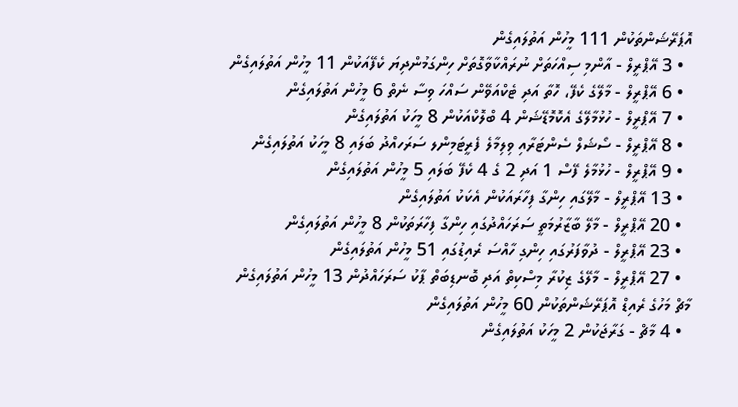އޮޕަރޭޝަންތަކުން 111 މީހުން އަތުލައިގެން
  • 3 އޭޕްރީލް - އާންމި ސިއްހަތަށް ނުރައްކާވާގޮތަށް ހިންގަމުންދިޔަ ކެފޭއަކުން 11 މީހުން އަތުލައިގެން
  • 6 އޭޕްރީލް - މާލޭގެ ކެފޭ، ހޮތާ އަދި ޓެކްއަވޭން ސައްހަ ވިސާ ނެތް 6 މީހުން އަތުލައިގެން
  • 7 އޭޕްރީލް - ހުޅުމާލޭގެ އެކޮމޮޑޭޝަން 4 ބްލޮކްއަކުން 8 މީހަކު އަތުލައިގެން
  • 8 އޭޕްރީލް - ސޯޝަލް ސެންޓަރާއި ވިލިމާލެ ފެރީޓަމިންލ ސަރަހއްދު ބަލައި 8 މީހަކު އަތުލައިގެން
  • 9 އޭޕްރީލް - ހުޅުމާލެ ފޭސް 1 އަދި 2 ގެ 4 ކެފޭ ބަލައި 5 މީހުން އަތުލައިގެން
  • 13 އޭޕްރީލް - މާލޭގައި ހިންގާ ފިހާރައަކުން އެކަކު އަތުލައިގެން
  • 20 އޭޕްރީލް - މާލޭ ބާޒާރުމަތީ ސަރަހައްދުގައި ހިންގާ ފިހާރަތަކުން 8 މީހުން އަތުލައިގެން
  • 23 އޭޕްރީލް - ދުވާފަރުގައި ހިންގި ހާއްސަ ރެއިޑުގައި 51 މީހުން އަތުލައިގެން
  • 27 އޭޕްރީލް - މާލޭގެ ޒިކުރާ މިސްކިތް އަދި ބޮނޑިބަތް ޕާކު ސަރަހައްދުން 13 މީހުން އަތުލައިގެން
މާޗް މަހުގެ ރެއިޑް އޮޕަރޭޝަންތަކުން 60 މީހުން އަތުލައިގެން
  • 4 މާޗް - ގަރާޖަކުން 2 މީހަކު އަތުލައިގެން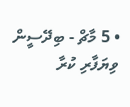• 5 މާޗް - ބިދޭސީން ވިޔަފާރި ކުރާ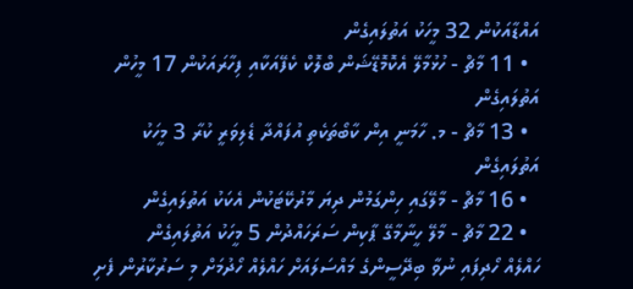އައްޑާއަކުން 32 މީހަކު އަތުލައިގެން
  • 11 މާޗް - ހުޅުމާލޭ އެކޮމޮޑޭޝަން ބްލޮކް ކެފޭއަކާއި ފިހާރައަކުން 17 މީހުން އަތުލައިގެން
  • 13 މާޗް - މ. ހާމަނީ އިން ކާބޯތަކެތި އުފައްދާ ޑެލިވަރީ ކުރާ 3 މީހަކު އަތުލައިގެން
  • 16 މާޗް - މާލޭގައި ހިންގަމުން ދިޔަ މާރުކޭޓަކުން އެކަކު އަތުލައިގެން
  • 22 މާޗް - މާލޭ ހީނާމާގޭ ޕާކިން ސަރަހައްދުން 5 މީހަކު އަތުލައިގެން
ހައްލެއް ހޯދިފައި ނުވާ ބިދޭސީންގެ މައްސަލައަށް ހައްލެއް ހޯދުމަށް މި ސަރުކާރުން ފެށި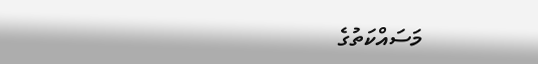މަސައްކަތުގެ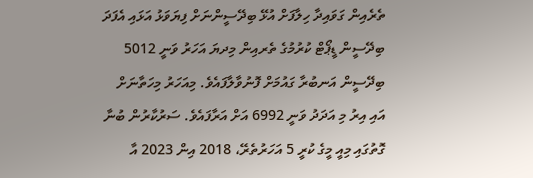ތެރެއިން ގަވައިދާ ހިލާފަށް އުޅޭ ބިދޭސީންނަށް ފިޔަވަޅު އަޅައި އެފަދަ ބިދޭސީން ޑީޕޯޓް ކުރުމުގެ ތެރއިން މިދޔަ އަހަރު ވަނީ 5012 ބިދޭސީން އަނބުރާ ގައުމަށް ފޮނުވާލާފައެވެ. މިއަހަރު މިހަތާނަށް އައި އިރު މި އަދަދު ވަނީ 6992 އަށް އަރާފައެވެ. ސަރުކާރުން ބުނާ ގޮތުގައި މިއީ މީގެ ކުރީ 5 އަހަރުތެރޭ، 2018 އިން 2023 އާ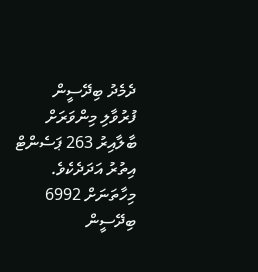ދެމެދު ބިދޭސީން ފުރުވާލި މިންވަރަށް ބާލާއިރު 263 ޕަސެންޓް އިތުރު އަދަދެކެވެ.
މިހާތަނަށް 6992 ބިދޭސީން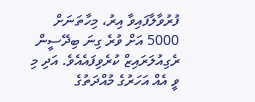ފުރުވާލާފައިވާ އިރު، މިހާތަނަށް 5000 އަށް ވުރެ ގިނަ ބިދޭސީން ރެގިއުލަރައިޒް ކުރެވިފައެއެވެ. އަދި މި ވީ އެއް އަހަރުގެ މުއްދަތުގެ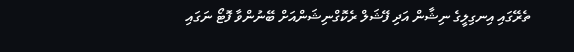ތެރޭގައި އިނގިލީގެ ނިޝާން އަދި ފޭޝަލް ރެކޮގްނިޝަންއަށް ބޭނުންވާ ފޮޓޯ ނަގައި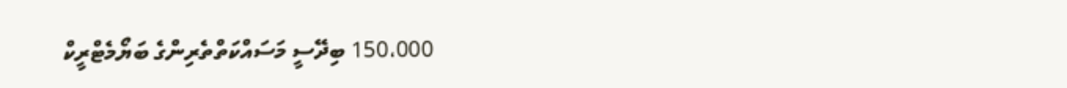150،000 ބިދޭސީ މަސައްކަތްތެރިންގެ ބަޔޯމެޓްރީކް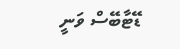ޑޭޓާބޭސް ވަނީ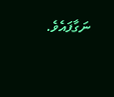ނަގާފައެވެ.